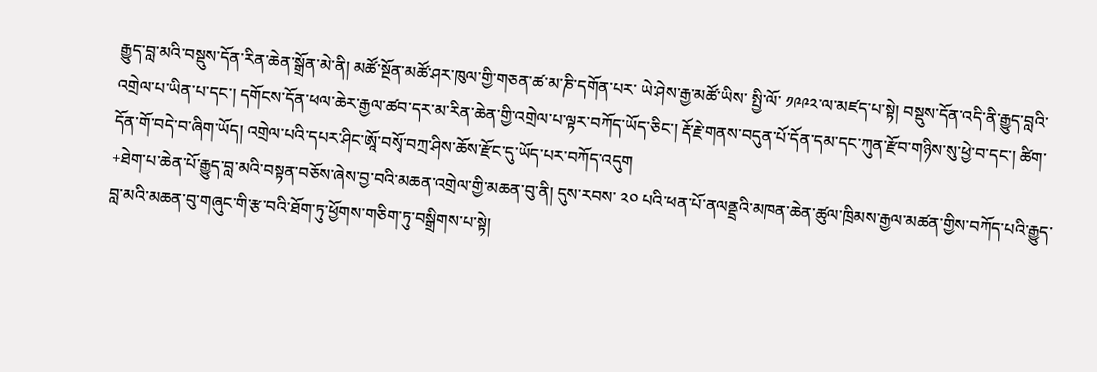རྒྱུད་བླ་མའི་བསྡུས་དོན་རིན་ཆེན་སྒྲོན་མེ་ནི། མཚོ་སྔོན་མཚོ་ཤར་ཁུལ་གྱི་གཅན་ཚ་མ་ཎི་དགོན་པར་ ཡེ་ཤེས་རྒྱ་མཚོ་ཡིས་ སྤྱི་ལོ་ ༡༩༩༢་ལ་མཛད་པ་སྟེ། བསྡུས་དོན་འདི་ནི་རྒྱུད་བླའི་འགྲེལ་པ་ཡིན་པ་དང་། དགོངས་དོན་ཕལ་ཆེར་རྒྱལ་ཚབ་དར་མ་རིན་ཆེན་གྱི་འགྲེལ་པ་ལྟར་བཀོད་ཡོད་ཅིང་། རྡོ་རྗེ་གནས་བདུན་པོ་དོན་དམ་དང་ཀུན་རྫོབ་གཉིས་སུ་ཕྱེ་བ་དང་། ཚིག་དོན་གོ་བདེ་བ་ཞིག་ཡོད། འགྲེལ་པའི་དཔར་ཤིང་ཨཱོ་བསྭོ་བཀྲ་ཤིས་ཆོས་རྫོང་དུ་ཡོད་པར་བཀོད་འདུག
+ཐེག་པ་ཆེན་པོ་རྒྱུད་བླ་མའི་བསྟན་བཅོས་ཞེས་བྱ་བའི་མཆན་འགྲེལ་གྱི་མཆན་བུ་ནི། དུས་རབས་ ༢༠ པའི་ཕན་པོ་ནལནྡྲའི་མཁན་ཆེན་ཚུལ་ཁྲིམས་རྒྱལ་མཚན་གྱིས་བཀོད་པའི་རྒྱུད་བླ་མའི་མཆན་བུ་གཞུང་གི་རྩ་བའི་ཐོག་ཏུ་ཕྱོགས་གཅིག་ཏུ་བསྒྲིགས་པ་སྟེ།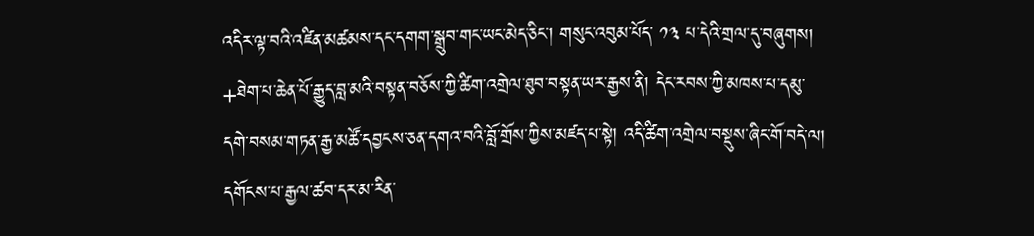འདིར་ལྟ་བའི་འཛིན་མཚམས་དང་དགག་སྒྲུབ་གང་ཡང་མེད་ཅིང་། གསུང་འབུམ་པོད་ ༡༣ པ་དེའི་གྲལ་དུ་བཞུགས།
+ཐེག་པ་ཆེན་པོ་རྒྱུད་བླ་མའི་བསྟན་བཅོས་ཀྱི་ཚིག་འགྲེལ་ཐུབ་བསྟན་ཡར་རྒྱས་ནི། དེང་རབས་ཀྱི་མཁས་པ་དམུ་དགེ་བསམ་གཏན་རྒྱ་མཚོ་དབྱངས་ཅན་དགའ་བའི་བློ་གྲོས་ཀྱིས་མཛད་པ་སྟེ། འདི་ཚིག་འགྲེལ་བསྡུས་ཞིང་གོ་བདེ་ལ། དགོངས་པ་རྒྱལ་ཚབ་དར་མ་རིན་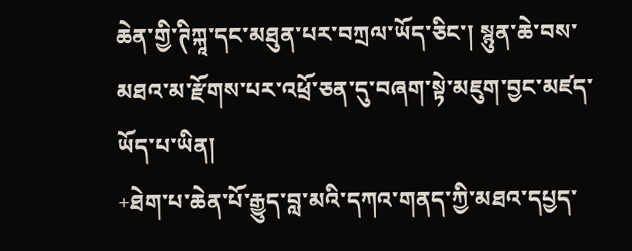ཆེན་གྱི་ཊིཀྐཱ་དང་མཐུན་པར་བཀྲལ་ཡོད་ཅིང་། སྙུན་ཆེ་བས་མཐའ་མ་རྫོགས་པར་འཕྲོ་ཅན་དུ་བཞག་སྟེ་མཇུག་བྱང་མཛད་ཡོད་པ་ཡིན།
+ཐེག་པ་ཆེན་པོ་རྒྱུད་བླ་མའི་དཀའ་གནད་ཀྱི་མཐའ་དཔྱད་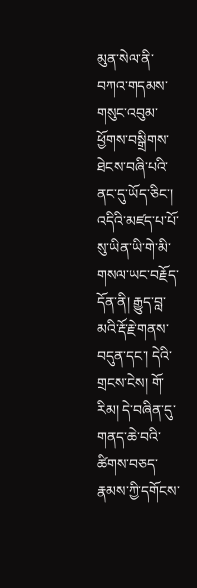མུན་སེལ་ནི་བཀའ་གདམས་གསུང་འབུམ་ཕྱོགས་བསྒྲིགས་ཐེངས་བཞི་པའི་ནང་དུ་ཡོད་ཅིང་། འདིའི་མཛད་པ་པོ་སུ་ཡིན་ཡི་གེ་མི་གསལ་ཡང་བརྗོད་དོན་ནི། རྒྱུད་བླ་མའི་རྡོ་རྗེ་གནས་བདུན་དང་། དེའི་གྲངས་ངེས། གོ་རིམ། དེ་བཞིན་དུ་གནད་ཆེ་བའི་ཚིགས་བཅད་རྣམས་ཀྱི་དགོངས་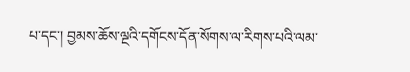པ་དང་། བྱམས་ཆོས་ལྔའི་དགོངས་དོན་སོགས་ལ་རིགས་པའི་ལམ་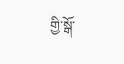གྱི་སྒོ་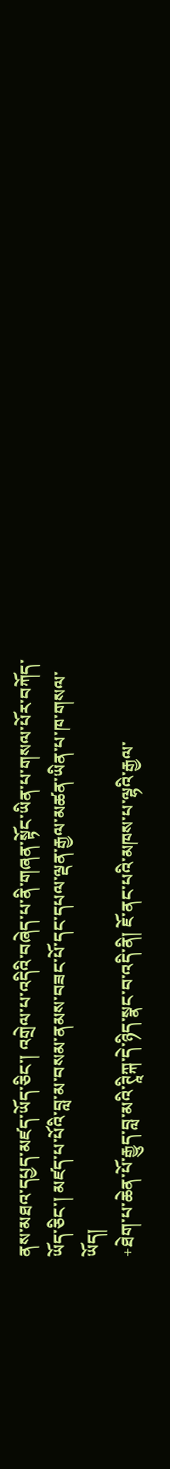ནས་མཐའ་དཔྱད་མཛད་ཡོད་ཅིང་། འགྲེལ་པ་འདིའི་བཞེད་པ་ནི་གཞན་སྟོང་ཡིན་པ་གསལ་པོར་བཀོད་ཡོད་ཅིང་། མཛད་པ་པོའི་བླ་མ་བསམ་ནམས་བཟང་པོ་དང་དཔལ་ལྡན་རྒྱལ་མཚན་ཡིན་པ་ཁ་གསལ་ཡོད།
+ཐེག་པ་ཆེན་པོ་རྒྱུད་བླ་མའི་ཊཱིཀྐ་དེ་ཉིད་སྣང་བ་འདི་ནི། ཇོ་ནང་པའི་མཁས་པ་ལྷའི་རྒྱལ་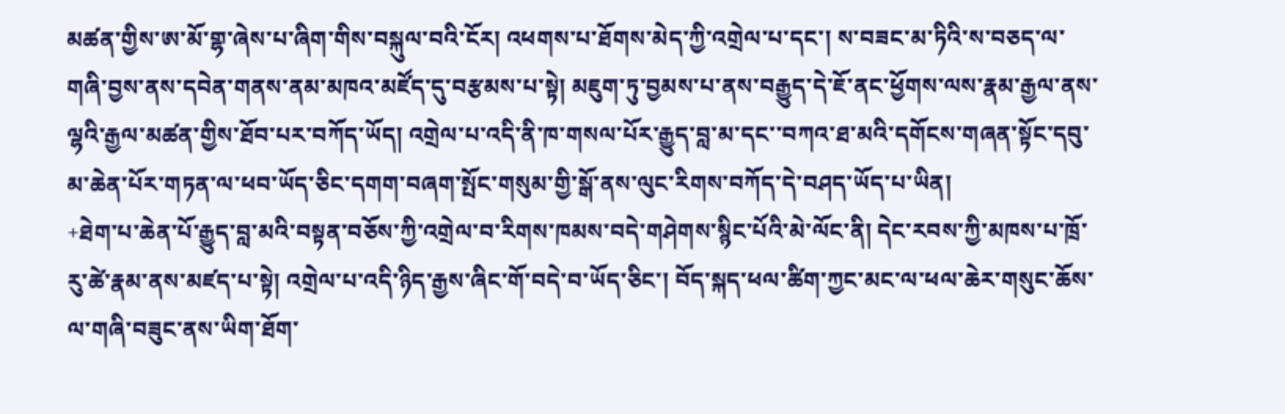མཚན་གྱིས་ཨ་མོ་གྷ་ཞེས་པ་ཞིག་གིས་བསྐུལ་བའི་ངོར། འཕགས་པ་ཐོགས་མེད་ཀྱི་འགྲེལ་པ་དང་། ས་བཟང་མ་ཏིའི་ས་བཅད་ལ་གཞི་བྱས་ནས་དབེན་གནས་ནམ་མཁའ་མཛོད་དུ་བརྩམས་པ་སྟེ། མཇུག་ཏུ་བྱམས་པ་ནས་བརྒྱུད་དེ་ཇོ་ནང་ཕྱོགས་ལས་རྣམ་རྒྱལ་ནས་ལྷའི་རྒྱལ་མཚན་གྱིས་ཐོབ་པར་བཀོད་ཡོད། འགྲེལ་པ་འདི་ནི་ཁ་གསལ་པོར་རྒྱུད་བླ་མ་དང་་བཀའ་ཐ་མའི་དགོངས་གཞན་སྟོང་དབུ་མ་ཆེན་པོར་གཏན་ལ་ཕབ་ཡོད་ཅིང་དགག་བཞག་སྤོང་གསུམ་གྱི་སྒོ་ནས་ལུང་རིགས་བཀོད་དེ་བཤད་ཡོད་པ་ཡིན།
+ཐེག་པ་ཆེན་པོ་རྒྱུད་བླ་མའི་བསྟན་བཅོས་ཀྱི་འགྲེལ་བ་རིགས་ཁམས་བདེ་གཤེགས་སྙིང་པོའི་མེ་ལོང་ནི། དེང་རབས་ཀྱི་མཁས་པ་ཁྲོ་རུ་ཚེ་རྣམ་ནས་མཛད་པ་སྟེ། འགྲེལ་པ་འདི་ཉིད་རྒྱས་ཞིང་གོ་བདེ་བ་ཡོད་ཅིང་། བོད་སྐད་ཕལ་ཚིག་ཀྱང་མང་ལ་ཕལ་ཆེར་གསུང་ཆོས་ལ་གཞི་བཟུང་ནས་ཡིག་ཐོག་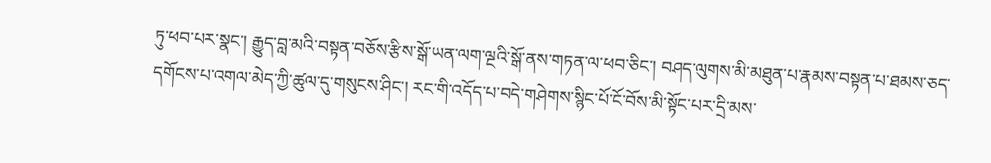ཏུ་ཕབ་པར་སྣང་། རྒྱུད་བླ་མའི་བསྟན་བཅོས་རྩིས་སྒོ་ཡན་ལག་ལྔའི་སྒོ་ནས་གཏན་ལ་ཕབ་ཅིང་། བཤད་ལུགས་མི་མཐུན་པ་རྣམས་བསྟན་པ་ཐམས་ཅད་དགོངས་པ་འགལ་མེད་ཀྱི་ཚུལ་དུ་གསུངས་ཤིང་། རང་གི་འདོད་པ་བདེ་གཤེགས་སྙིང་པོ་ངོ་བོས་མི་སྟོང་པར་དྲི་མས་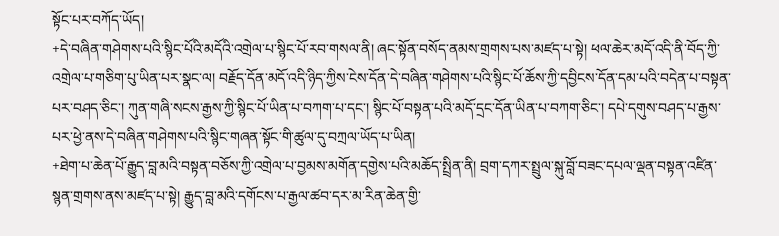སྟོང་པར་བཀོད་ཡོད།
+དེ་བཞིན་གཤེགས་པའི་སྙིང་པོའི་མདོའི་འགྲེལ་པ་སྙིང་པོ་རབ་གསལ་ནི། ཞང་སྟོན་བསོད་ནམས་གྲགས་པས་མཛད་པ་སྟེ། ཕལ་ཆེར་མདོ་འདི་ནི་བོད་ཀྱི་འགྲེལ་པ་གཅིག་པུ་ཡིན་པར་སྣང་ལ། བརྗོད་དོན་མདོ་འདི་ཉིད་ཀྱིས་ངེས་དོན་དེ་བཞིན་གཤེགས་པའི་སྙིང་པོ་ཆོས་ཀྱི་དབྱིངས་དོན་དམ་པའི་བདེན་པ་བསྟན་པར་བཤད་ཅིང་། ཀུན་གཞི་སངས་རྒྱས་ཀྱི་སྙིང་པོ་ཡིན་པ་བཀག་པ་དང་། སྙིང་པོ་བསྟན་པའི་མདོ་དྲང་དོན་ཡིན་པ་བཀག་ཅིང་། དཔེ་དགུས་བཤད་པ་རྒྱས་པར་ཕྱེ་ནས་དེ་བཞིན་གཤེགས་པའི་སྙིང་གཞན་སྟོང་གི་ཚུལ་དུ་བཀྲལ་ཡོད་པ་ཡིན།
+ཐེག་པ་ཆེན་པོ་རྒྱུད་བླ་མའི་བསྟན་བཅོས་ཀྱི་འགྲེལ་པ་བྱམས་མགོན་དགྱེས་པའི་མཆོད་སྤྲིན་ནི། བྲག་དཀར་སྤྲུལ་སྐུ་བློ་བཟང་དཔལ་ལྡན་བསྟན་འཛིན་སྙན་གྲགས་ནས་མཛད་པ་སྟེ། རྒྱུད་བླ་མའི་དགོངས་པ་རྒྱལ་ཚབ་དར་མ་རིན་ཆེན་གྱི་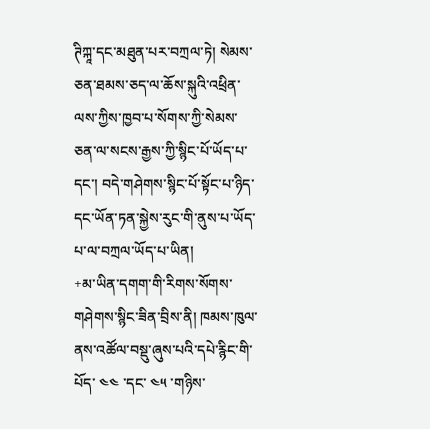ཊིཀྐཱ་དང་མཐུན་པར་བཀྲལ་ཏེ། སེམས་ཅན་ཐམས་ཅད་ལ་ཆོས་སྐུའི་འཕྲིན་ལས་ཀྱིས་ཁྱབ་པ་སོགས་ཀྱི་སེམས་ཅན་ལ་སངས་རྒྱས་ཀྱི་སྙིང་པོ་ཡོད་པ་དང་། བདེ་གཤེགས་སྙིང་པོ་སྟོང་པ་ཉིད་དང་ཡོན་ཏན་སྐྱེས་རུང་གི་ནུས་པ་ཡོད་པ་ལ་བཀྲལ་ཡོད་པ་ཡིན།
+མ་ཡིན་དགག་གི་རིགས་སོགས་གཤེགས་སྙིང་ཟིན་བྲིས་ནི། ཁམས་ཁུལ་ནས་འཚོལ་བསྡུ་ཞུས་པའི་དཔེ་རྙིང་གི་པོད་ ༤༤ ་དང་ ༤༥ ་གཉིས་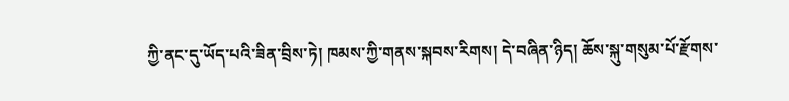ཀྱི་ནང་དུ་ཡོད་པའི་ཟིན་བྲིས་ཏེ། ཁམས་ཀྱི་གནས་སྐབས་རིགས། དེ་བཞིན་ཉིད། ཆོས་སྐུ་གསུམ་པོ་རྫོགས་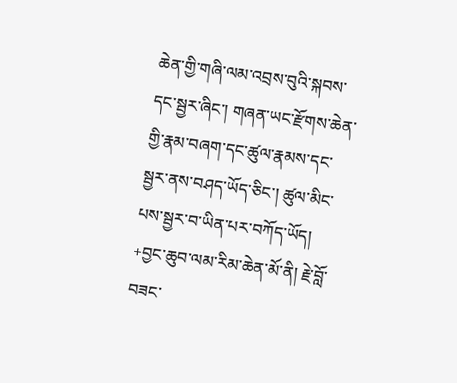ཆེན་གྱི་གཞི་ལམ་འབྲས་བུའི་སྐབས་དང་སྦྱར་ཞིང་། གཞན་ཡང་རྫོགས་ཆེན་གྱི་རྣམ་བཞག་དང་ཚུལ་རྣམས་དང་སྦྱར་ནས་བཤད་ཡོད་ཅིང་། ཚུལ་མིང་པས་སྦྱར་བ་ཡིན་པར་བཀོད་ཡོད།
+བྱང་ཆུབ་ལམ་རིམ་ཆེན་མོ་ནི། རྗེ་བློ་བཟང་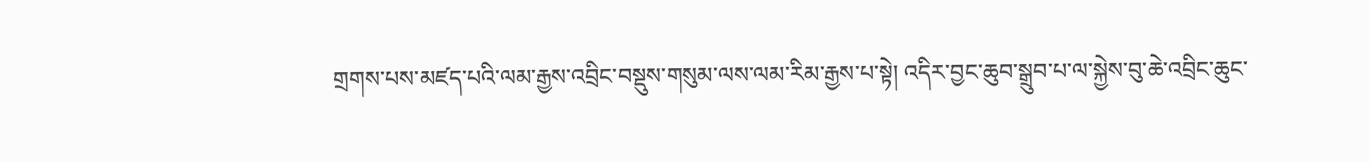གྲགས་པས་མཛད་པའི་ལམ་རྒྱས་འབྲིང་བསྡུས་གསུམ་ལས་ལམ་རིམ་རྒྱས་པ་སྟེ། འདིར་བྱང་ཆུབ་སྒྲུབ་པ་ལ་སྐྱེས་བུ་ཆེ་འབྲིང་ཆུང་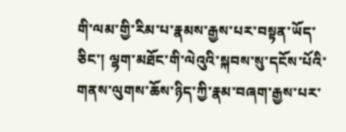གི་ལམ་གྱི་རིམ་པ་རྣམས་རྒྱས་པར་བསྟན་ཡོད་ཅིང་། ལྷག་མཐོང་གི་ལེའུའི་སྐབས་སུ་དངོས་པོའི་གནས་ལུགས་ཆོས་ཉིད་ཀྱི་རྣམ་བཞག་རྒྱས་པར་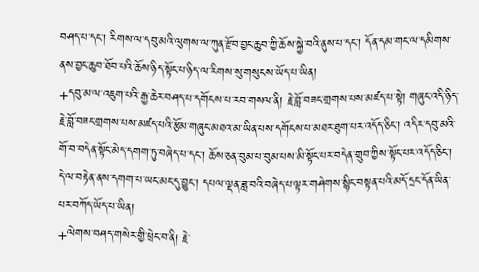བཤད་པ་དང་། རིགས་ལ་དབུ་མའི་ལུགས་ལ་ཀུན་རྫོབ་བྱང་ཆུབ་ཀྱི་ཆོས་སྐྱེ་བའི་ནུས་པ་དང་། དོན་དམ་གང་ལ་དམིགས་ནས་བྱང་ཆུབ་ཐོབ་པའི་ཆོས་ཉིད་སྟོང་པ་ཉིད་ལ་རིགས་སུ་གསུངས་ཡོད་པ་ཡིན།
+དབུ་མ་ལ་འཇུག་པའི་རྒྱ་ཆེར་བཤད་པ་དགོངས་པ་རབ་གསལ་ནི། རྗེ་བློ་བཟང་གྲགས་པས་མཛད་པ་སྟེ། གཞུང་འདི་ཉིད་རྗེ་བློ་བཟང་གྲགས་པས་མཛད་པའི་རྩོམ་གཞུང་མཐའ་མ་ཡིན་པས་དགོངས་པ་མཐར་ཐུག་པར་འདོད་ཅིང་། འདིར་དབུ་མའི་གོ་བ་བདེན་སྟོང་མེད་དགག་ཏུ་བཞེད་པ་དང་། ཆོས་ཅན་བུམ་པ་བུམ་པས་མི་སྟོང་པར་བདེན་གྲུབ་ཀྱིས་སྟོང་པར་འདོད་ཅིང་། དེ་ལ་བརྟེན་ནས་དགག་པ་ཡང་མང་དུ་བྱུང་། དཔལ་ལྡན་ཟླ་བའི་བཞེད་པ་ལྟར་གཤེགས་སྙིང་བསྟན་པའི་མདོ་དྲང་དོན་ཡིན་པར་བཀོད་ཡོད་པ་ཡིན།
+ལེགས་བཤད་གསེར་གྱི་ཕྲེང་བ་ནི༏ རྗེ་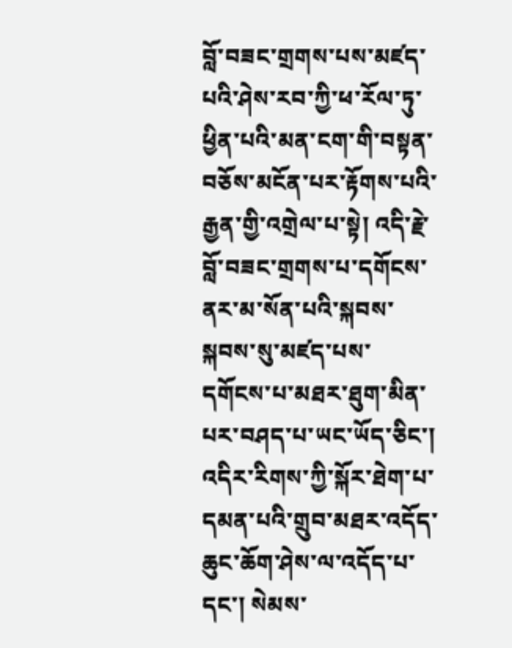བློ་བཟང་གྲགས་པས་མཛད་པའི་ཤེས་རབ་ཀྱི་ཕ་རོལ་ཏུ་ཕྱིན་པའི་མན་ངག་གི་བསྟན་བཅོས་མངོན་པར་རྟོགས་པའི་རྒྱན་གྱི་འགྲེལ་པ་སྟེ། འདི་རྗེ་བློ་བཟང་གྲགས་པ་དགོངས་ནར་མ་སོན་པའི་སྐབས་སྐབས་སུ་མཛད་པས་དགོངས་པ་མཐར་ཐུག་མིན་པར་བཤད་པ་ཡང་ཡོད་ཅིང་། འདིར་རིགས་ཀྱི་སྐོར་ཐེག་པ་དམན་པའི་གྲུབ་མཐར་འདོད་ཆུང་ཆོག་ཤེས་ལ་འདོད་པ་དང་། སེམས་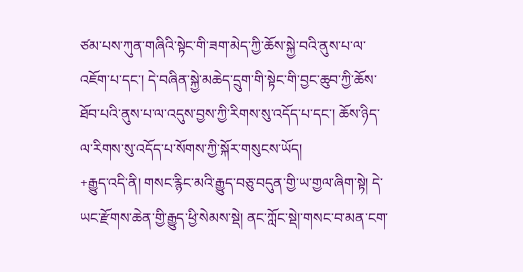ཙམ་པས་ཀུན་གཞིའི་སྟེང་གི་ཟག་མེད་ཀྱི་ཆོས་སྐྱེ་བའི་ནུས་པ་ལ་འཇོག་པ་དང་། དེ་བཞིན་སྐྱེ་མཆེད་དྲུག་གི་སྟེང་གི་བྱང་ཆུབ་ཀྱི་ཆོས་ཐོབ་པའི་ནུས་པ་ལ་འདུས་བྱས་ཀྱི་རིགས་སུ་འདོད་པ་དང་། ཆོས་ཉིད་ལ་རིགས་སུ་འདོད་པ་སོགས་ཀྱི་སྐོར་གསུངས་ཡོད།
+རྒྱུད་འདི་ནི། གསང་རྙིང་མའི་རྒྱུད་བཅུ་བདུན་གྱི་ཡ་གྱལ་ཞིག་སྟེ། དེ་ཡང་རྫོགས་ཆེན་གྱི་རྒྱུད་ཕྱི་སེམས་སྡེ། ནང་ཀློང་སྡེ།་གསང་བ་མན་ངག་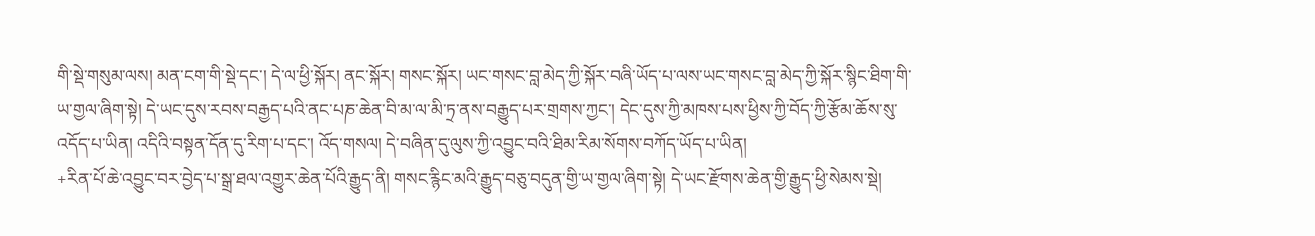གི་སྡེ་གསུམ་ལས། མན་ངག་གི་སྡེ་དང་། དེ་ལ་ཕྱི་སྐོར། ནང་སྐོར། གསང་སྐོར། ཡང་གསང་བླ་མེད་ཀྱི་སྐོར་བཞི་ཡོད་པ་ལས་ཡང་གསང་བླ་མེད་ཀྱི་སྐོར་སྙིང་ཐིག་གི་ཡ་གྱལ་ཞིག་སྟེ། དེ་ཡང་དུས་རབས་བརྒྱད་པའི་ནང་པཎ་ཆེན་བི་མ་ལ་མི་ཏྲ་ནས་བརྒྱུད་པར་གྲགས་ཀྱང་། དེང་དུས་ཀྱི་མཁས་པས་ཕྱིས་ཀྱི་བོད་ཀྱི་རྩོམ་ཆོས་སུ་འདོད་པ་ཡིན། འདིའི་བསྟན་དོན་དུ་རིག་པ་དང་། འོད་གསལ། དེ་བཞིན་དུ་ལུས་ཀྱི་འབྱུང་བའི་ཐིམ་རིམ་སོགས་བཀོད་ཡོད་པ་ཡིན།
+རིན་པོ་ཆེ་འབྱུང་བར་བྱེད་པ་སྒྲ་ཐལ་འགྱུར་ཆེན་པོའི་རྒྱུད་ནི། གསང་རྙིང་མའི་རྒྱུད་བཅུ་བདུན་གྱི་ཡ་གྱལ་ཞིག་སྟེ། དེ་ཡང་རྫོགས་ཆེན་གྱི་རྒྱུད་ཕྱི་སེམས་སྡེ།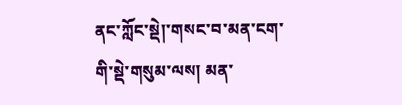ནང་ཀློང་སྡེ།་གསང་བ་མན་ངག་གི་སྡེ་གསུམ་ལས། མན་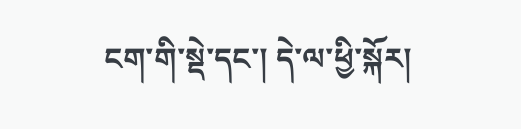ངག་གི་སྡེ་དང་། དེ་ལ་ཕྱི་སྐོར།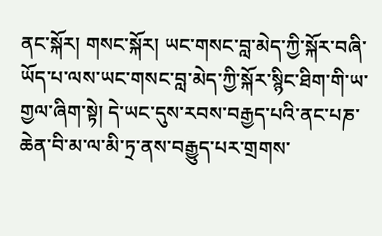ནང་སྐོར། གསང་སྐོར། ཡང་གསང་བླ་མེད་ཀྱི་སྐོར་བཞི་ཡོད་པ་ལས་ཡང་གསང་བླ་མེད་ཀྱི་སྐོར་སྙིང་ཐིག་གི་ཡ་གྱལ་ཞིག་སྟེ། དེ་ཡང་དུས་རབས་བརྒྱད་པའི་ནང་པཎ་ཆེན་བི་མ་ལ་མི་ཏྲ་ནས་བརྒྱུད་པར་གྲགས་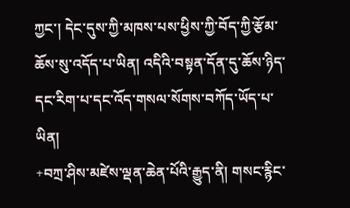ཀྱང་། དེང་དུས་ཀྱི་མཁས་པས་ཕྱིས་ཀྱི་བོད་ཀྱི་རྩོམ་ཆོས་སུ་འདོད་པ་ཡིན། འདིའི་བསྟན་དོན་དུ་ཆོས་ཉིད་དང་རིག་པ་དང་འོད་གསལ་སོགས་བཀོད་ཡོད་པ་ཡིན།
+བཀྲ་ཤིས་མཛེས་ལྡན་ཆེན་པོའི་རྒྱུད་ནི། གསང་རྙིང་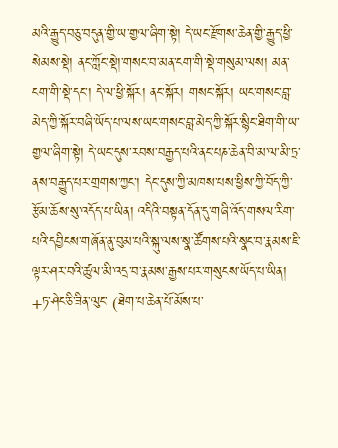མའི་རྒྱུད་བཅུ་བདུན་གྱི་ཡ་གྱལ་ཞིག་སྟེ། དེ་ཡང་རྫོགས་ཆེན་གྱི་རྒྱུད་ཕྱི་སེམས་སྡེ། ནང་ཀློང་སྡེ།་གསང་བ་མན་ངག་གི་སྡེ་གསུམ་ལས། མན་ངག་གི་སྡེ་དང་། དེ་ལ་ཕྱི་སྐོར། ནང་སྐོར། གསང་སྐོར། ཡང་གསང་བླ་མེད་ཀྱི་སྐོར་བཞི་ཡོད་པ་ལས་ཡང་གསང་བླ་མེད་ཀྱི་སྐོར་སྙིང་ཐིག་གི་ཡ་གྱལ་ཞིག་སྟེ། དེ་ཡང་དུས་རབས་བརྒྱད་པའི་ནང་པཎ་ཆེན་བི་མ་ལ་མི་ཏྲ་ནས་བརྒྱུད་པར་གྲགས་ཀྱང་། དེང་དུས་ཀྱི་མཁས་པས་ཕྱིས་ཀྱི་བོད་ཀྱི་རྩོམ་ཆོས་སུ་འདོད་པ་ཡིན། འདིའི་བསྟན་དོན་དུ་གཞི་འོད་གསལ་རིག་པའི་དབྱིངས་གཞོན་ནུ་བུམ་པའི་སྐུ་ལས་སྣ་ཚོགས་པའི་སྣང་བ་རྣམས་ཇི་ལྟར་ཤར་བའི་ཚུལ་མི་འདྲ་བ་རྣམས་རྒྱས་པར་གསུངས་ཡོད་པ་ཡིན།
+ཏ་ཤེང་ཅི་ཟིན་ལུང་ (ཐེག་པ་ཆེན་པོ་མོས་པ་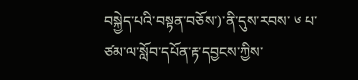བསྐྱེད་པའི་བསྟན་བཅོས་)་ནི་དུས་རབས་ ༦ པ་ཙམ་ལ་སློབ་དཔོན་རྟ་དབྱངས་ཀྱིས་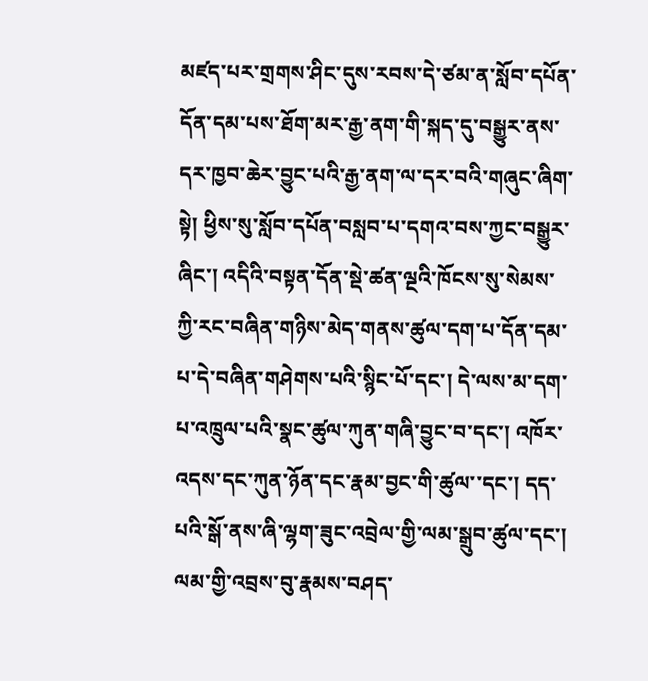མཛད་པར་གྲགས་ཤིང་དུས་རབས་དེ་ཙམ་ན་སློབ་དཔོན་དོན་དམ་པས་ཐོག་མར་རྒྱ་ནག་གི་སྐད་དུ་བསྒྱུར་ནས་དར་ཁྱབ་ཆེར་བྱུང་པའི་རྒྱ་ནག་ལ་དར་བའི་གཞུང་ཞིག་སྟེ། ཕྱིས་སུ་སློབ་དཔོན་བསླབ་པ་དགའ་བས་ཀྱང་བསྒྱུར་ཞིང་། འདིའི་བསྟན་དོན་སྡེ་ཚན་ལྔའི་ཁོངས་སུ་སེམས་ཀྱི་རང་བཞིན་གཉིས་མེད་གནས་ཚུལ་དག་པ་དོན་དམ་པ་དེ་བཞིན་གཤེགས་པའི་སྙིང་པོ་དང་། དེ་ལས་མ་དག་པ་འཁྲུལ་པའི་སྣང་ཚུལ་ཀུན་གཞི་བྱུང་བ་དང་། འཁོར་འདས་དང་ཀུན་ཉོན་དང་རྣམ་བྱང་གི་ཚུལ་་དང་། དད་པའི་སྒོ་ནས་ཞི་ལྷག་ཟུང་འབྲེལ་གྱི་ལམ་སྒྲུབ་ཚུལ་དང་། ལམ་གྱི་འབྲས་བུ་རྣམས་བཤད་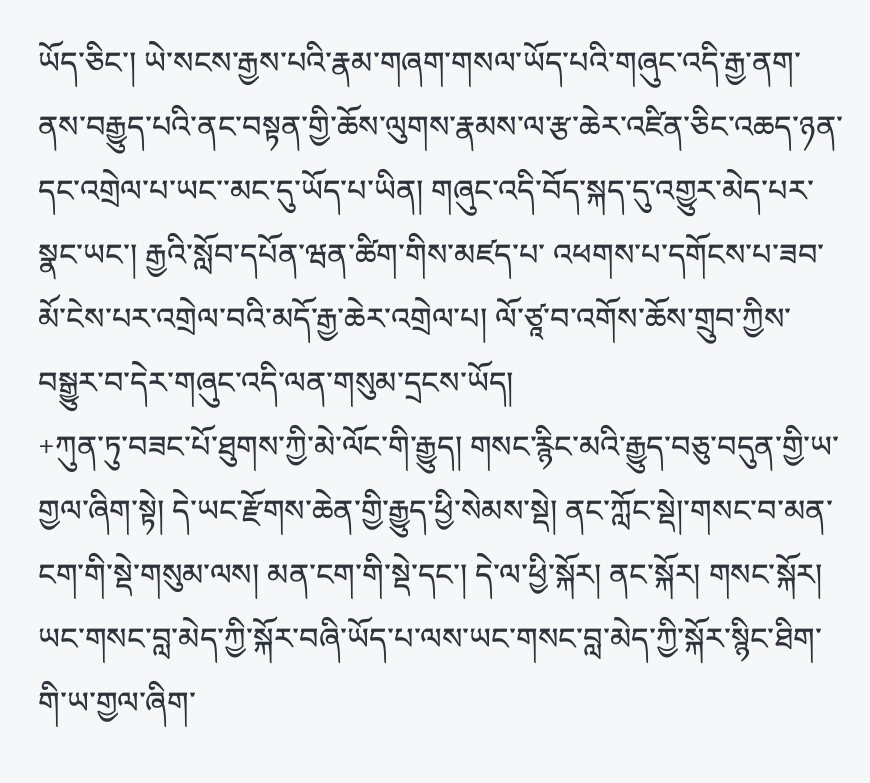ཡོད་ཅིང་། ཡེ་སངས་རྒྱས་པའི་རྣམ་གཞག་གསལ་ཡོད་པའི་གཞུང་འདི་རྒྱ་ནག་ནས་བརྒྱུད་པའི་ནང་བསྟན་གྱི་ཆོས་ལུགས་རྣམས་ལ་རྩ་ཆེར་འཛིན་ཅིང་འཆད་ཉན་དང་འགྲེལ་པ་ཡང་་མང་དུ་ཡོད་པ་ཡིན། གཞུང་འདི་བོད་སྐད་དུ་འགྱུར་མེད་པར་སྣང་ཡང་། རྒྱའི་སློབ་དཔོན་ཝན་ཚིག་གིས་མཛད་པ་ འཕགས་པ་དགོངས་པ་ཟབ་མོ་ངེས་པར་འགྲེལ་བའི་མདོ་རྒྱ་ཆེར་འགྲེལ་པ། ལོ་ཙཱ་བ་འགོས་ཆོས་གྲུབ་ཀྱིས་བསྒྱུར་བ་དེར་གཞུང་འདི་ལན་གསུམ་དྲངས་ཡོད།
+ཀུན་ཏུ་བཟང་པོ་ཐུགས་ཀྱི་མེ་ལོང་གི་རྒྱུད། གསང་རྙིང་མའི་རྒྱུད་བཅུ་བདུན་གྱི་ཡ་གྱལ་ཞིག་སྟེ། དེ་ཡང་རྫོགས་ཆེན་གྱི་རྒྱུད་ཕྱི་སེམས་སྡེ། ནང་ཀློང་སྡེ།་གསང་བ་མན་ངག་གི་སྡེ་གསུམ་ལས། མན་ངག་གི་སྡེ་དང་། དེ་ལ་ཕྱི་སྐོར། ནང་སྐོར། གསང་སྐོར། ཡང་གསང་བླ་མེད་ཀྱི་སྐོར་བཞི་ཡོད་པ་ལས་ཡང་གསང་བླ་མེད་ཀྱི་སྐོར་སྙིང་ཐིག་གི་ཡ་གྱལ་ཞིག་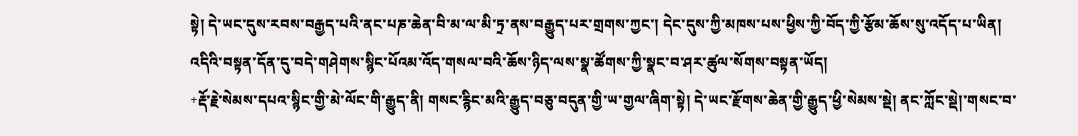སྟེ། དེ་ཡང་དུས་རབས་བརྒྱད་པའི་ནང་པཎ་ཆེན་བི་མ་ལ་མི་ཏྲ་ནས་བརྒྱུད་པར་གྲགས་ཀྱང་། དེང་དུས་ཀྱི་མཁས་པས་ཕྱིས་ཀྱི་བོད་ཀྱི་རྩོམ་ཆོས་སུ་འདོད་པ་ཡིན། འདིའི་བསྟན་དོན་དུ་བདེ་གཤེགས་སྙིང་པོའམ་འོད་གསལ་བའི་ཆོས་ཉིད་ལས་སྣ་ཚོགས་ཀྱི་སྣང་བ་ཤར་ཚུལ་སོགས་བསྟན་ཡོད།
+རྡོ་རྗེ་སེམས་དཔའ་སྙིང་གྱི་མེ་ལོང་གི་རྒྱུད་ནི། གསང་རྙིང་མའི་རྒྱུད་བཅུ་བདུན་གྱི་ཡ་གྱལ་ཞིག་སྟེ། དེ་ཡང་རྫོགས་ཆེན་གྱི་རྒྱུད་ཕྱི་སེམས་སྡེ། ནང་ཀློང་སྡེ།་གསང་བ་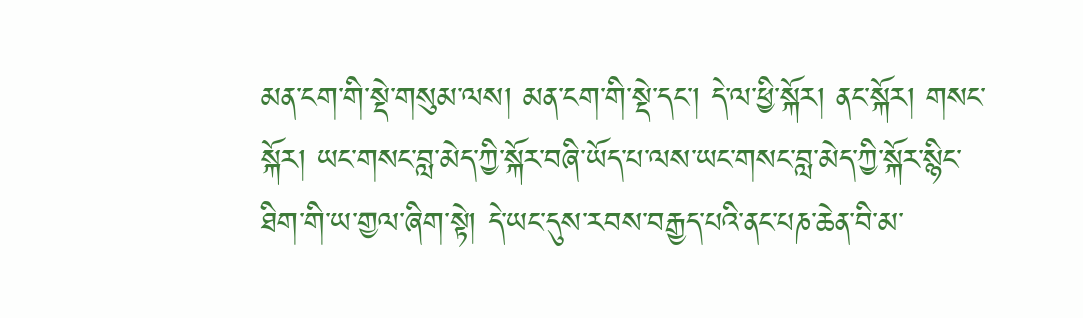མན་ངག་གི་སྡེ་གསུམ་ལས། མན་ངག་གི་སྡེ་དང་། དེ་ལ་ཕྱི་སྐོར། ནང་སྐོར། གསང་སྐོར། ཡང་གསང་བླ་མེད་ཀྱི་སྐོར་བཞི་ཡོད་པ་ལས་ཡང་གསང་བླ་མེད་ཀྱི་སྐོར་སྙིང་ཐིག་གི་ཡ་གྱལ་ཞིག་སྟེ། དེ་ཡང་དུས་རབས་བརྒྱད་པའི་ནང་པཎ་ཆེན་བི་མ་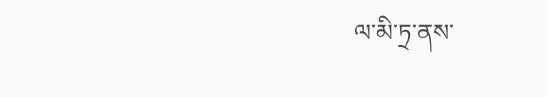ལ་མི་ཏྲ་ནས་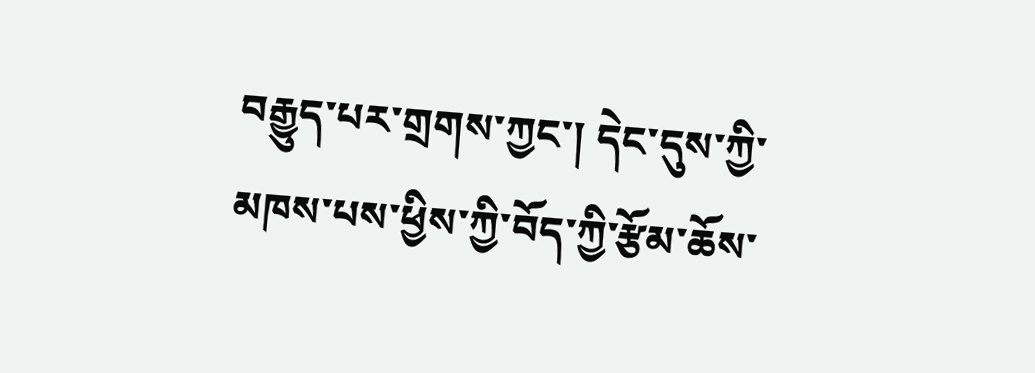བརྒྱུད་པར་གྲགས་ཀྱང་། དེང་དུས་ཀྱི་མཁས་པས་ཕྱིས་ཀྱི་བོད་ཀྱི་རྩོམ་ཆོས་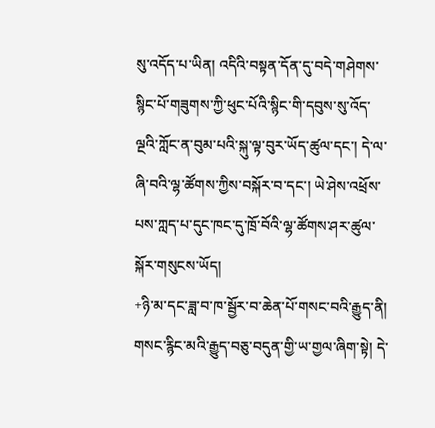སུ་འདོད་པ་ཡིན། འདིའི་བསྟན་དོན་དུ་བདེ་གཤེགས་སྙིང་པོ་གཟུགས་ཀྱི་ཕུང་པོའི་སྙིང་གི་དབུས་སུ་འོད་ལྔའི་ཀློང་ན་བུམ་པའི་སྐུ་ལྟ་བུར་ཡོད་ཚུལ་དང་། དེ་ལ་ཞི་བའི་ལྷ་ཚོགས་ཀྱིས་བསྐོར་བ་དང་། ཡེ་ཤེས་འཕྲོས་པས་ཀླད་པ་དུང་ཁང་དུ་ཁྲོ་བོའི་ལྷ་ཚོགས་ཤར་ཚུལ་སྐོར་གསུངས་ཡོད།
+ཉི་མ་དང་ཟླ་བ་ཁ་སྦྱོར་བ་ཆེན་པོ་གསང་བའི་རྒྱུད་ནི། གསང་རྙིང་མའི་རྒྱུད་བཅུ་བདུན་གྱི་ཡ་གྱལ་ཞིག་སྟེ། དེ་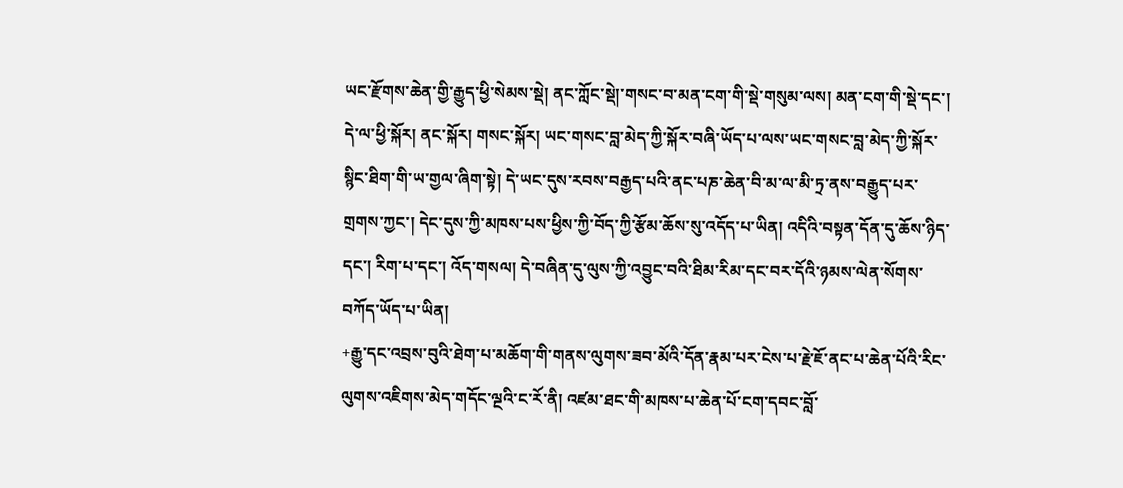ཡང་རྫོགས་ཆེན་གྱི་རྒྱུད་ཕྱི་སེམས་སྡེ། ནང་ཀློང་སྡེ།་གསང་བ་མན་ངག་གི་སྡེ་གསུམ་ལས། མན་ངག་གི་སྡེ་དང་། དེ་ལ་ཕྱི་སྐོར། ནང་སྐོར། གསང་སྐོར། ཡང་གསང་བླ་མེད་ཀྱི་སྐོར་བཞི་ཡོད་པ་ལས་ཡང་གསང་བླ་མེད་ཀྱི་སྐོར་སྙིང་ཐིག་གི་ཡ་གྱལ་ཞིག་སྟེ། དེ་ཡང་དུས་རབས་བརྒྱད་པའི་ནང་པཎ་ཆེན་བི་མ་ལ་མི་ཏྲ་ནས་བརྒྱུད་པར་གྲགས་ཀྱང་། དེང་དུས་ཀྱི་མཁས་པས་ཕྱིས་ཀྱི་བོད་ཀྱི་རྩོམ་ཆོས་སུ་འདོད་པ་ཡིན། འདིའི་བསྟན་དོན་དུ་ཆོས་ཉིད་དང་། རིག་པ་དང་། འོད་གསལ། དེ་བཞིན་དུ་ལུས་ཀྱི་འབྱུང་བའི་ཐིམ་རིམ་དང་བར་དོའི་ཉམས་ལེན་སོགས་བཀོད་ཡོད་པ་ཡིན།
+རྒྱུ་དང་འབྲས་བུའི་ཐེག་པ་མཆོག་གི་གནས་ལུགས་ཟབ་མོའི་དོན་རྣམ་པར་ངེས་པ་རྗེ་ཇོ་ནང་པ་ཆེན་པོའི་རིང་ལུགས་འཇིགས་མེད་གདོང་ལྔའི་ང་རོ་ནི། འཛམ་ཐང་གི་མཁས་པ་ཆེན་པོ་ངག་དབང་བློ་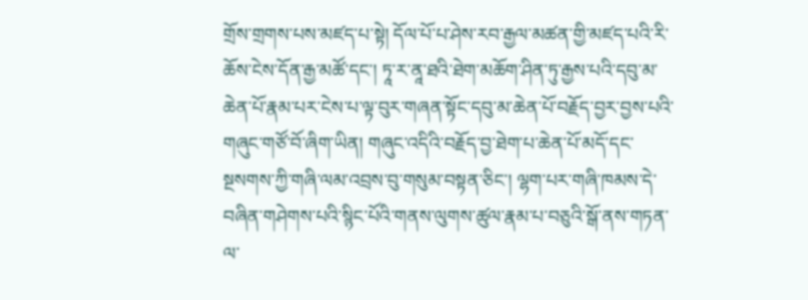གྲོས་གྲགས་པས་མཛད་པ་སྟེ། དོལ་པོ་པ་ཤེས་རབ་རྒྱལ་མཚན་གྱི་མཛད་པའི་རི་ཆོས་ངེས་དོན་རྒྱ་མཚོ་དང་། ཏཱ་ར་ནཱ་ཐའི་ཐེག་མཆོག་ཤིན་ཏུ་རྒྱས་པའི་དབུ་མ་ཆེན་པོ་རྣམ་པར་ངེས་པ་ལྟ་བུར་གཞན་སྟོང་དབུ་མ་ཆེན་པོ་བརྗོད་བྱར་བྱས་པའི་གཞུང་གཙོ་བོ་ཞིག་ཡིན། གཞུང་འདིའི་བརྗོད་བྱ་ཐེག་པ་ཆེན་པོ་མདོ་དང་སྔསགས་ཀྱི་གཞི་ལམ་འབྲས་བུ་གསུམ་བསྟན་ཅིང་། ལྷག་པར་གཞི་ཁམས་དེ་བཞིན་གཤེགས་པའི་སྙིང་པོའི་གནས་ལུགས་ཚུལ་རྣམ་པ་བཅུའི་སྒོ་ནས་གཏན་ལ་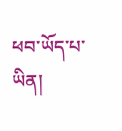ཕབ་ཡོད་པ་ཡིན།